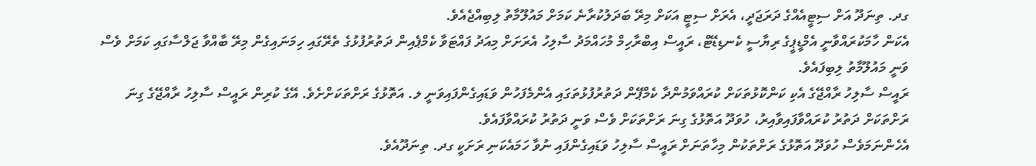ގދ. ތިނަދޫ އަށް ސިޓީއެއްގެ ދަރަޖަދީ، އެރަށް ސިޓީ އަކަށް މިރޭ ބަދަލުކުރާނެ ކަމަށް މައުލޫމާތު ލިބިއްޖެއެވެ.
އެކަން ހާމަކުރައްވާނީ އެމްޑީޕީގެ ރިޔާސީ ކެނޑިޑޭޓް، ރައީސް އިބްރާހިމް މުހައްމަދު ސާލިހު އެރަށަށް މިއަދު ފައްޓަވާ ކެމްޕެއިން ދަތުރުފުޅުގެ ތެރޭގައި ހިމަނައިގެން މިރޭ ބާއްވާ ޖަލްސާގައި ކަމަށް ވެސް ވަނީ މައުލޫމާތު ލިބިފައެވެ.
ރައީސް ސާލިހު ރާއްޖޭގެ އެކި ކަންކޮޅުތަކަށް ކުރައްވަމުންދާ ކެމްޕޭން ދަތުރުފުޅުތަގައި އެންމެފަހުން ވަޑައިގެންފައިވަނީ ލ. އަތޮޅުގެ ރަށްތަކަށްށެވެ. އޭގެ ކުރިން ރައީސް ސާލިހު ރާއްޖޭގެ ގިނަ ރަށްތަކަށް ދަތުރު ކުރައްވާފައިވާއިރު، ހުވަދޫ އަތޮޅުގެ ގިނަ ރަށްތަކަށް ވެސް ވަނީ ދަތުރު ކުރައްވާފައެވެ.
އެހެންނަމަވެސް ހުވަދޫ އަތޮޅުގެ ރަށްތަކުން މިހާތަނަށް ރައީސް ސާލިހު ވަޑައިގެންފައި ނުވާ ހަމައެކަނި ރަށަކީ ގދ. ތިނަދޫއެވެ.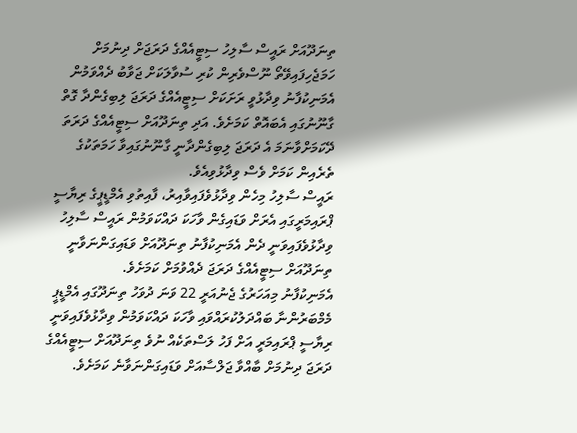ތިނަދޫއަށް ރައީސް ސާލިހު ސިޓީއެއްގެ ދަރަޖަށް ދިނުމަށް ހަމަޖެހިފައިވޭތޯ ނޫސްވެރިން ކުރި ސުވާލަކަށް ޖަވާބު ދެއްވަމުން އެމަނިކުފާނު ވިދާޅުވީ ރަށަކަށް ސިޓީއެއްގެ ދަރަޖަ ލިބިގެންދާ ގޮތް ގާނޫނުގައި އެބައޮތް ކަމަށެވެ. އަދި ތިނަދޫއަށް ސިޓީއެއްގެ ދަރަތަ ދޭކަމަށްވާނަމަ އެ ދަރަޖަ ލިބިގެންދާނީ ގާނޫނުގައިވާ ހަމަތަކުގެ ތެރެއިން ކަމަށް ވެސް ވިދާޅުވިއެވެ.
ރައީސް ސާލިހު މިހެން ވިދާޅުވެފައިވާއިރު، ފާއިތުވި އެމްޑީޕީގެ ރިޔާސީ ޕްރައިމަރީގައި އެރަށް ވަޑައިގެން ވާހަކަ ދައްކަވަމުން ރައީސް ސާލިހު ވިދާޅުވެފައިވަނީ ދެން އެމަނިކުފާނު ތިނަދޫއަށް ވަޑައިގަންނަވާނީ ތިނަދޫއަށް ސިޓީއެއްގެ ދަރަޖަ ދެއްވުމަށް ކަމަށެވެ.
އެމަނިކުފާނު މިއަހަރުގެ ޖެނުއަރީ 22 ވަނަ ދުވަހު ތިނަދޫގައި އެމްޑީޕީ މެމްބަރުންނާ ބައްދަލުކުރައްވައި ވާހަކަ ދައްކަވަމުން ވިދާޅުވެފައިވަނީ ރިޔާސީ ޕްރައިމަރީ އަށް ފަހު ލަސްތަކެއް ނުވެ ތިނަދޫއަށް ސިޓީއެއްގެ ދަރަޖަ ދިނުމަށް ބާއްވާ ޖަލްސާއަށް ވަޑައިގަންނަވާނެ ކަމަށެވެ.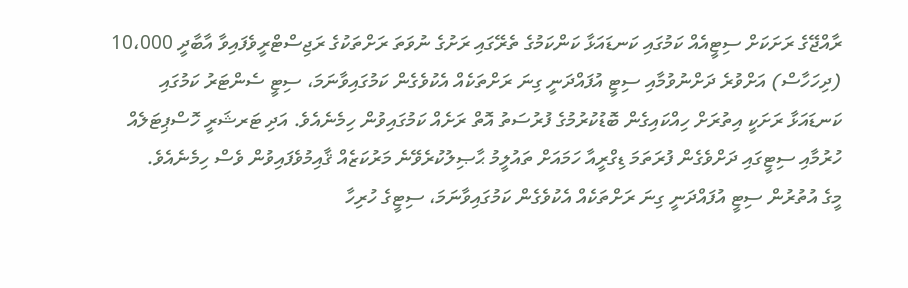ރާއްޖޭގެ ރަށަކަށް ސިޓީއެއް ކަމުގައި ކަނޑައަޅާ ކަންކަމުގެ ތެރޭގައި ރަށުގެ ނުވަތަ ރަށްތަކުގެ ރަޖިސްޓްރީވެފައިވާ އާބާދީ 10،000 (ދިހަހާސް) އަށްވުރެ ދަށްނުވުމާއި ސިޓީ އުފައްދަނީ ގިނަ ރަށްތަކެއް އެކުވެގެން ކަމުގައިވާނަމަ، ސިޓީ ސެންޓަރު ކަމުގައި ކަނޑައަޅާ ރަށަކީ އިތުރަށް ހިއްކައިގެން ބޮޑުކުރުމުގެ ފުރުސަތު އޮތް ރަށެއް ކަމުގައިވުން ހިމެނެއެވެ. އަދި ޓަރޝަރީ ހޮސްޕިޓަލެއް ހުރުމާއި ސިޓީގައި ދަށްވެގެން ފުރަތަމަ ޑިގްރީއާ ހަމައަށް ތައުލީމު ޙާޞިލުކުރެވޭނެ މަރުކަޒެއް ޤާއިމުވެފައިވުން ވެސް ހިމެނެއެވެ.
މީގެ އުތުރުން ސިޓީ އުފައްދަނީ ގިނަ ރަށްތަކެއް އެކުވެގެން ކަމުގައިވާނަމަ، ސިޓީގެ ހުރިހާ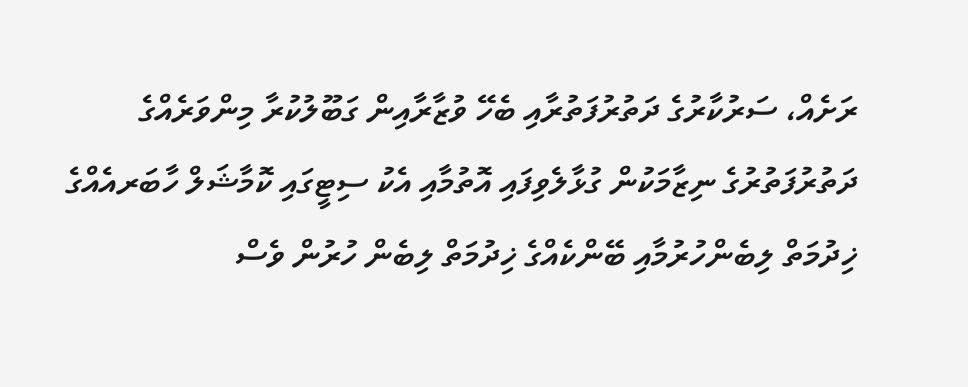ރަށެއް، ސަރުކާރުގެ ދަތުރުފަތުރާއި ބެހޭ ވުޒާރާއިން ގަބޫލުކުރާ މިންވަރެއްގެ ދަތުރުފަތުރުގެ ނިޒާމަކުން ގުޅާލެވިފައި އޮތުމާއި އެކު ސިޓީގައި ކޮމާޝަލް ހާބަރއެއްގެ ޚިދުމަތް ލިބެންހުރުމާއި ބޭންކެއްގެ ޚިދުމަތް ލިބެން ހުރުން ވެސް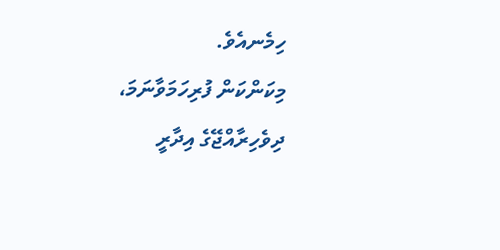ހިމެނއެވެ.
މިކަންކަން ފުރިހަމަވާނަމަ، ދިވެހިރާއްޖޭގެ އިދާރީ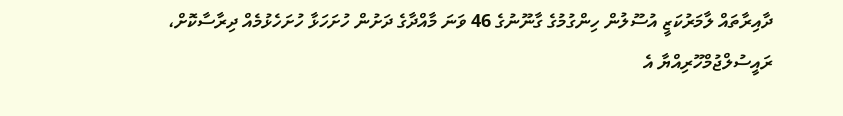ދާއިރާތައް ލާމަރުކަޒީ އުސޫލުން ހިންގުމުގެ ގާނޫނުގެ 46 ވަނަ މާއްދާގެ ދަށުން ހުށަހަޅާ ހުށަހެޅުމެއް ދިރާސާކޮށް، ރައީސުލްޖުމްހޫރިއްޔާ އެ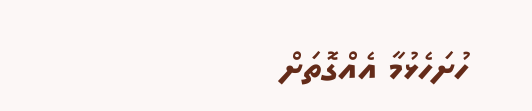ހުށަހެޅުމާ އެއްގޮތަށް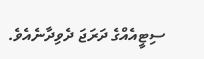ސިޓީއެއްގެ ދަރަޖަ ދެވިދާނެއެވެ.